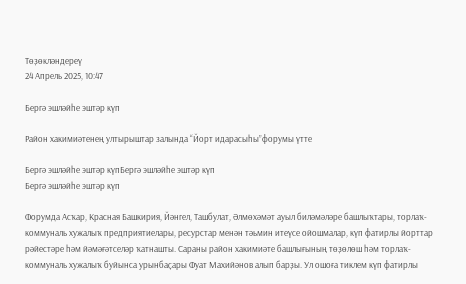Төҙөкләндереү
24 Апрель 2025, 10:47

Бергә эшләйһе эштәр күп

Район хакимиәтенең ултырыштар залында “Йорт идарасыһы”форумы үтте

Бергә эшләйһе эштәр күпБергә эшләйһе эштәр күп
Бергә эшләйһе эштәр күп

Форумда Асҡар, Красная Башкирия, Йәнгел, Ташбулат, Әлмөхәмәт ауыл биләмәләре башлыҡтары, торлаҡ-коммуналь хужалыҡ предприятиелары, ресурстар менән тәьмин итеүсе ойошмалар, күп фатирлы йорттар рәйестәре һәм йәмәғәтселәр ҡатнашты. Сараны район хакимиәте башлығының төҙөлөш һәм торлаҡ-коммуналь хужалыҡ буйынса урынбаҫары Фуат Махийәнов алып барҙы. Ул ошоға тиклем күп фатирлы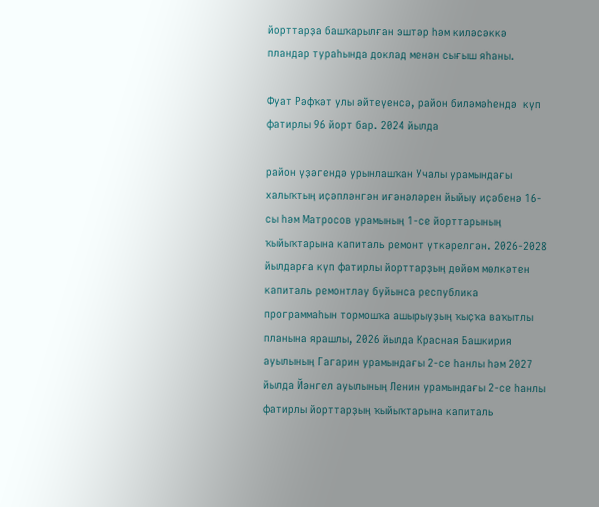йорттарҙа башҡарылған эштәр һәм киләсәккә пландар тураһында доклад менән сығыш яһаны.

Фуат Рәфҡәт улы әйтеүенсә, район биләмәһендә  күп фатирлы 96 йорт бар. 2024 йылда

район үҙәгендә урынлашҡан Учалы урамындағы халыҡтың иҫәпләнгән иғәнәләрен йыйыу иҫәбенә 16-сы һәм Матросов урамының 1-се йорттарының ҡыйыҡтарына капиталь ремонт үткәрелгән. 2026-2028 йылдарға күп фатирлы йорттарҙың дөйөм мөлкәтен капиталь ремонтлау буйынса республика программаһын тормошҡа ашырыуҙың ҡыҫҡа ваҡытлы планына ярашлы, 2026 йылда Красная Башкирия ауылының Гагарин урамындағы 2-се һанлы һәм 2027 йылда Йәнгел ауылының Ленин урамындағы 2-се һанлы фатирлы йорттарҙың ҡыйыҡтарына капиталь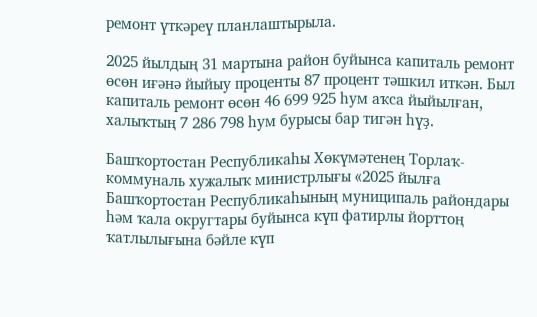ремонт үткәреү планлаштырыла.

2025 йылдың 31 мартына район буйынса капиталь ремонт өсөн иғәнә йыйыу проценты 87 процент тәшкил иткән. Был капиталь ремонт өсөн 46 699 925 һум аҡса йыйылған, халыҡтың 7 286 798 һум бурысы бар тигән һүҙ.

Башҡортостан Республикаһы Хөкүмәтенең Торлаҡ-коммуналь хужалыҡ министрлығы «2025 йылға Башҡортостан Республикаһының муниципаль райондары һәм ҡала округтары буйынса күп фатирлы йорттоң ҡатлылығына бәйле күп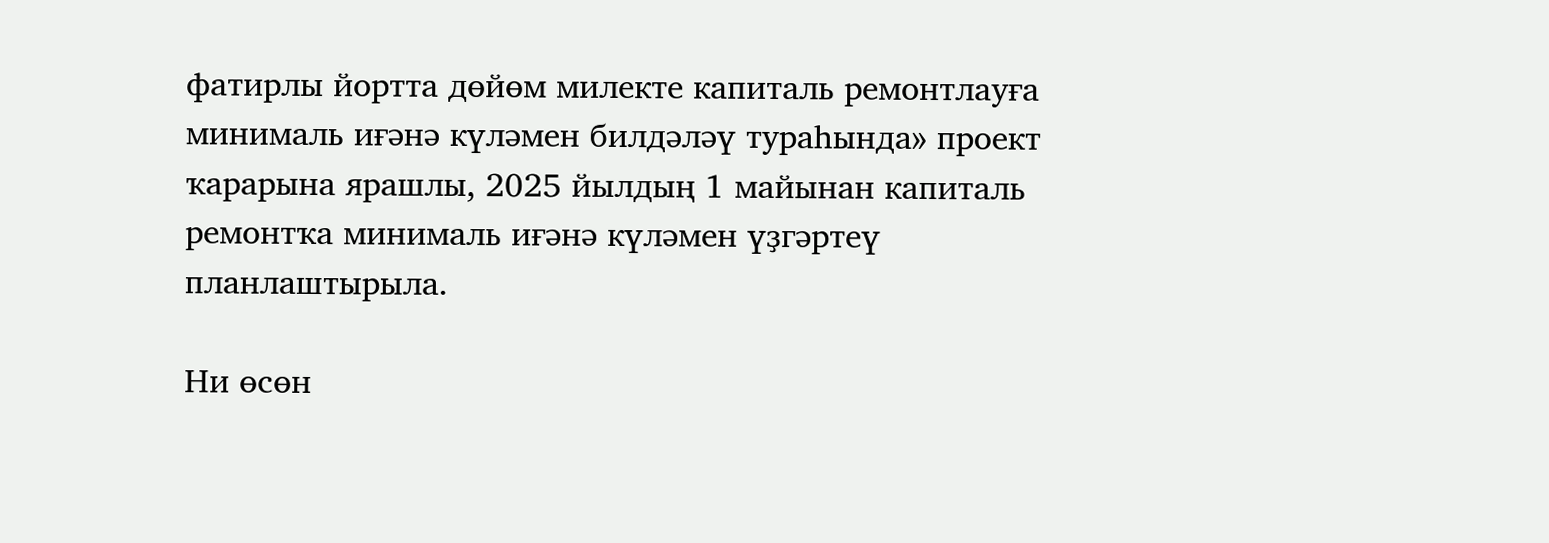фатирлы йортта дөйөм милекте капиталь ремонтлауға минималь иғәнә күләмен билдәләү тураһында» проект ҡарарына ярашлы, 2025 йылдың 1 майынан капиталь ремонтҡа минималь иғәнә күләмен үҙгәртеү планлаштырыла.

Ни өсөн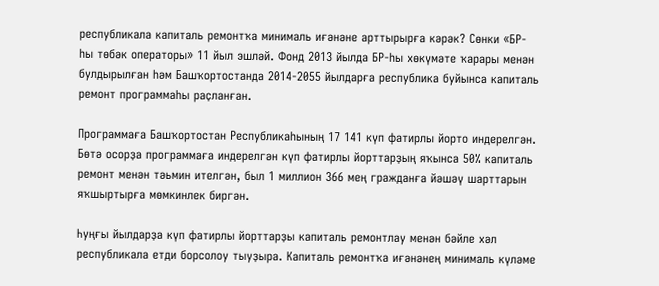республикала капиталь ремонтҡа минималь иғәнәне арттырырға кәрәк? Сөнки «БР-һы төбәк операторы» 11 йыл эшләй. Фонд 2013 йылда БР-һы хөкүмәте ҡарары менән булдырылған һәм Башҡортостанда 2014-2055 йылдарға республика буйынса капиталь ремонт программаһы раҫланған.

Программаға Башҡортостан Республикаһының 17 141 күп фатирлы йорто индерелгән. Бөтә осорҙа программаға индерелгән күп фатирлы йорттарҙың яҡынса 50% капиталь ремонт менән тәьмин ителгән, был 1 миллион 366 мең гражданға йәшәү шарттарын яҡшыртырға мөмкинлек биргән.

Һуңғы йылдарҙа күп фатирлы йорттарҙы капиталь ремонтлау менән бәйле хәл республикала етди борсолоу тыуҙыра. Капиталь ремонтҡа иғәнәнең минималь күләме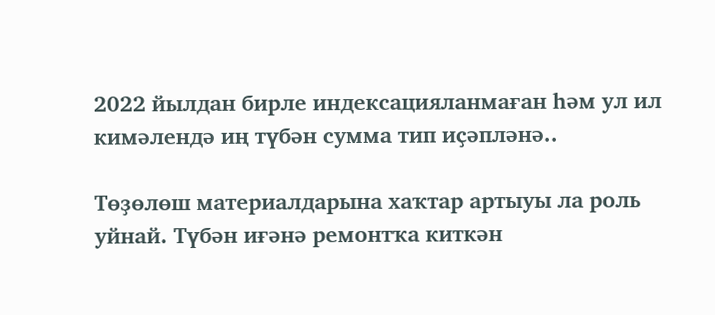2022 йылдан бирле индексацияланмаған һәм ул ил кимәлендә иң түбән сумма тип иҫәпләнә..

Төҙөлөш материалдарына хаҡтар артыуы ла роль уйнай. Түбән иғәнә ремонтҡа киткән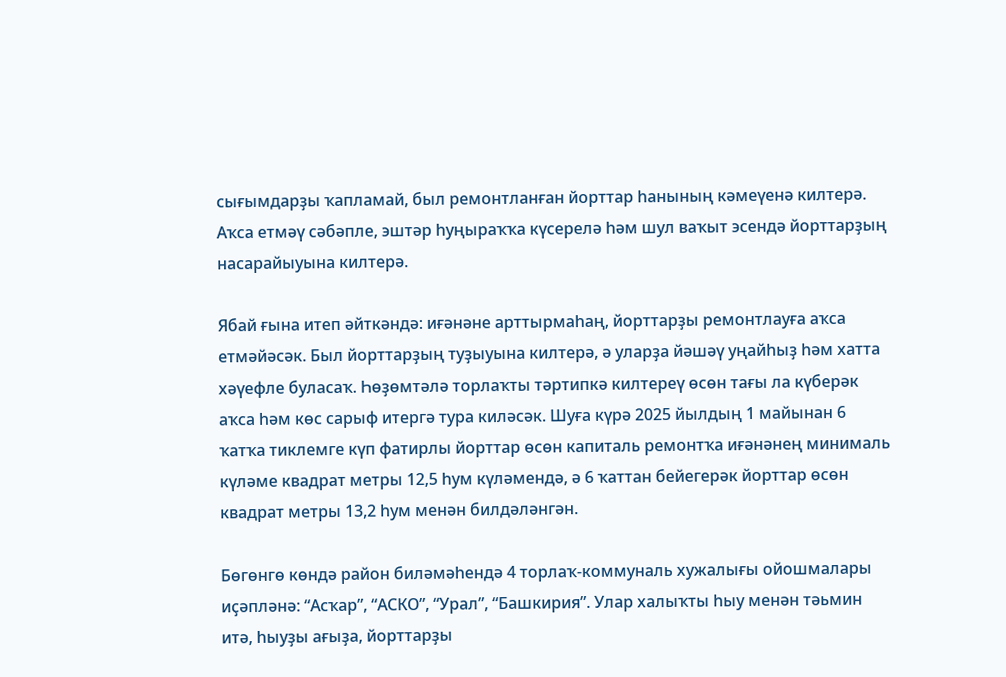сығымдарҙы ҡапламай, был ремонтланған йорттар һанының кәмеүенә килтерә. Аҡса етмәү сәбәпле, эштәр һуңыраҡҡа күсерелә һәм шул ваҡыт эсендә йорттарҙың насарайыуына килтерә.

Ябай ғына итеп әйткәндә: иғәнәне арттырмаһаң, йорттарҙы ремонтлауға аҡса етмәйәсәк. Был йорттарҙың туҙыуына килтерә, ә уларҙа йәшәү уңайһыҙ һәм хатта хәүефле буласаҡ. Һөҙөмтәлә торлаҡты тәртипкә килтереү өсөн тағы ла күберәк аҡса һәм көс сарыф итергә тура киләсәк. Шуға күрә 2025 йылдың 1 майынан 6 ҡатҡа тиклемге күп фатирлы йорттар өсөн капиталь ремонтҡа иғәнәнең минималь күләме квадрат метры 12,5 һум күләмендә, ә 6 ҡаттан бейегерәк йорттар өсөн квадрат метры 13,2 һум менән билдәләнгән.

Бөгөнгө көндә район биләмәһендә 4 торлаҡ-коммуналь хужалығы ойошмалары иҫәпләнә: “Асҡар”, “АСКО”, “Урал”, “Башкирия”. Улар халыҡты һыу менән тәьмин итә, һыуҙы ағыҙа, йорттарҙы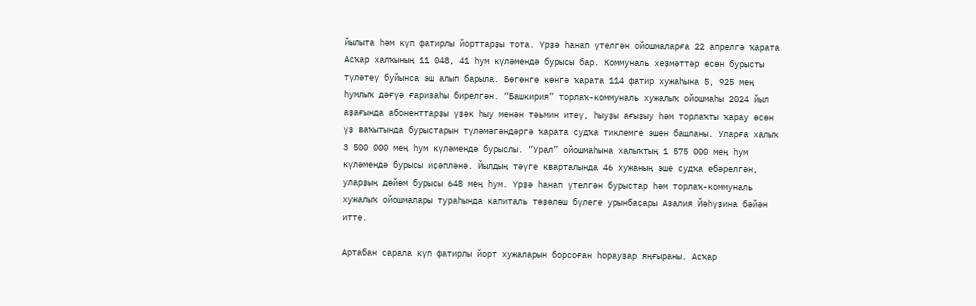йылыта һәм күп фатирлы йорттарҙы тота. Үрҙә һанап үтелгән ойошмаларға 22 апрелгә ҡарата Асҡар халҡының 11 048, 41 һум күләмендә бурысы бар. Коммуналь хеҙмәттәр өсөн бурысты түләтеү буйынса эш алып барыла. Бөгөнгө көнгә ҡарата 114 фатир хужаһына 5, 925 мең һумлыҡ дәғүә ғаризаһы бирелгән. “Башкирия” торлаҡ-коммуналь хужалыҡ ойошмаһы 2024 йыл аҙағында абоненттарҙы үҙәк һыу менән тәьмин итеү, һыуҙы ағыҙыу һәм торлаҡты ҡарау өсөн үҙ ваҡытында бурыстарын түләмәгәндәргә ҡарата судҡа тиклемге эшен башланы. Уларға халыҡ 3 500 000 мең һум күләмендә бурыслы. “Урал” ойошмаһына халыҡтың 1 575 000 мең һум күләмендә бурысы иҫәпләнә. Йылдың тәүге кварталында 46 хужаның эше судҡа ебәрелгән, уларҙың дөйөм бурысы 648 мең һум. Үрҙә һанап үтелгән бурыстар һәм торлаҡ-коммуналь хужалыҡ ойошмалары тураһында капиталь төҙөлөш бүлеге урынбаҫары Азалия Йәһүҙина бәйән итте.

Артабан сарала күп фатирлы йорт хужаларын борсоған һорауҙар яңғыраны. Асҡар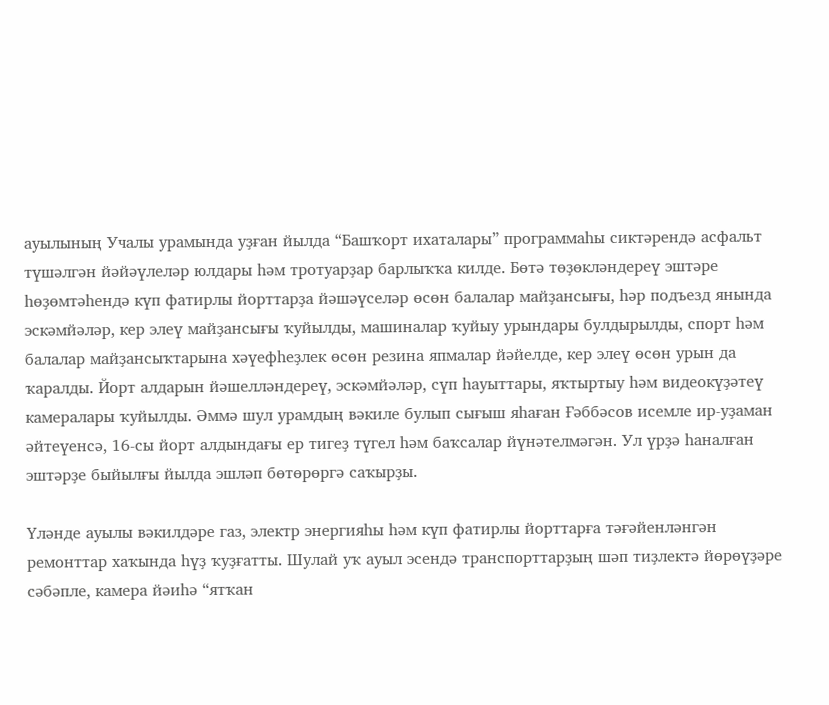ауылының Учалы урамында уҙған йылда “Башҡорт ихаталары” программаһы сиктәрендә асфальт түшәлгән йәйәүлеләр юлдары һәм тротуарҙар барлыҡҡа килде. Бөтә төҙөкләндереү эштәре һөҙөмтәһендә күп фатирлы йорттарҙа йәшәүселәр өсөн балалар майҙансығы, һәр подъезд янында эскәмйәләр, кер элеү майҙансығы ҡуйылды, машиналар ҡуйыу урындары булдырылды, спорт һәм балалар майҙансыҡтарына хәүефһеҙлек өсөн резина япмалар йәйелде, кер элеү өсөн урын да ҡаралды. Йорт алдарын йәшелләндереү, эскәмйәләр, сүп һауыттары, яҡтыртыу һәм видеокүҙәтеү камералары ҡуйылды. Әммә шул урамдың вәкиле булып сығыш яһаған Ғәббәсов исемле ир-уҙаман әйтеүенсә, 16-сы йорт алдындағы ер тигеҙ түгел һәм баҡсалар йүнәтелмәгән. Ул үрҙә һаналған эштәрҙе быйылғы йылда эшләп бөтөрөргә саҡырҙы.

Үләнде ауылы вәкилдәре газ, электр энергияһы һәм күп фатирлы йорттарға тәғәйенләнгән ремонттар хаҡында һүҙ ҡуҙғатты. Шулай уҡ ауыл эсендә транспорттарҙың шәп тиҙлектә йөрөүҙәре сәбәпле, камера йәиһә “ятҡан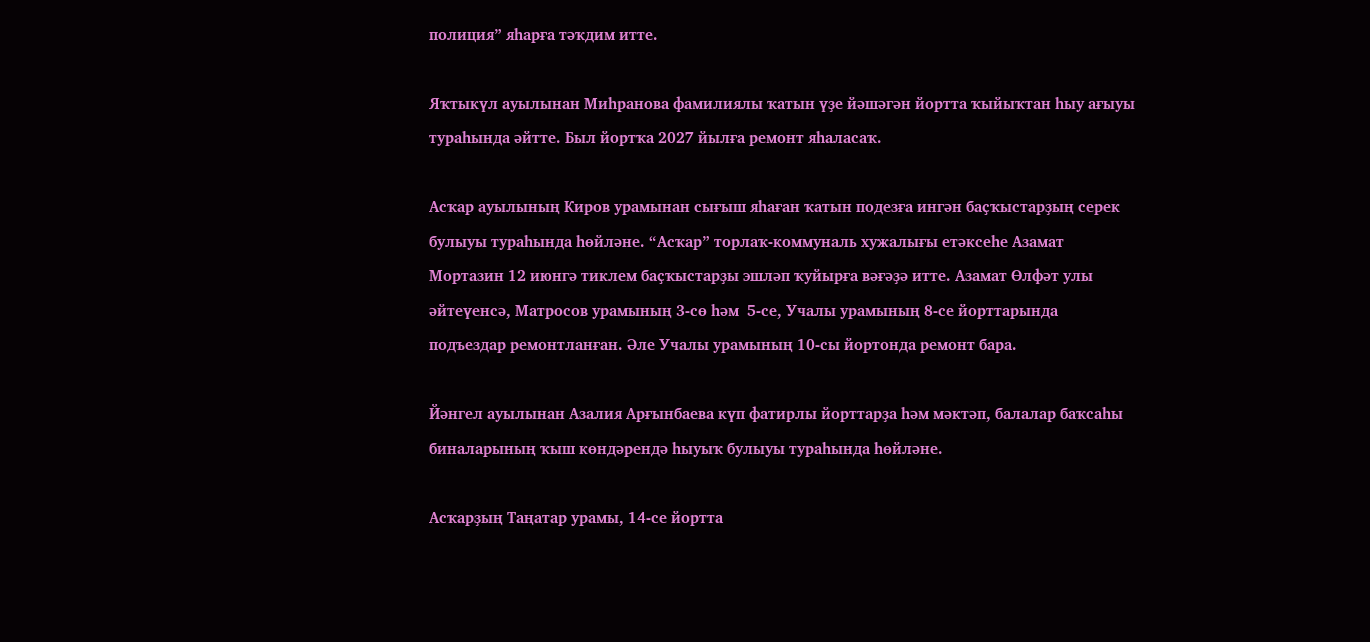полиция” яһарға тәҡдим итте.

Яҡтыкүл ауылынан Миһранова фамилиялы ҡатын үҙе йәшәгән йортта ҡыйыҡтан һыу ағыуы тураһында әйтте. Был йортҡа 2027 йылға ремонт яһаласаҡ.

Асҡар ауылының Киров урамынан сығыш яһаған ҡатын подезға ингән баҫҡыстарҙың серек булыуы тураһында һөйләне. “Асҡар” торлаҡ-коммуналь хужалығы етәксеһе Азамат Мортазин 12 июнгә тиклем баҫҡыстарҙы эшләп ҡуйырға вәғәҙә итте. Азамат Өлфәт улы әйтеүенсә, Матросов урамының 3-сө һәм  5-се, Учалы урамының 8-се йорттарында подъездар ремонтланған. Әле Учалы урамының 10-сы йортонда ремонт бара.

Йәнгел ауылынан Азалия Арғынбаева күп фатирлы йорттарҙа һәм мәктәп, балалар баҡсаһы биналарының ҡыш көндәрендә һыуыҡ булыуы тураһында һөйләне.

Асҡарҙың Таңатар урамы, 14-се йортта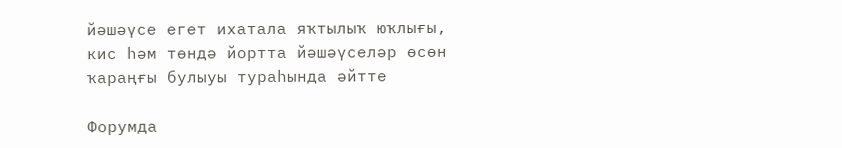йәшәүсе егет ихатала яҡтылыҡ юҡлығы, кис һәм төндә йортта йәшәүселәр өсөн ҡараңғы булыуы тураһында әйтте

Форумда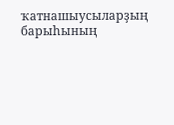ҡатнашыусыларҙың барыһының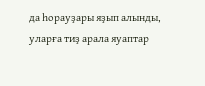да һорауҙары яҙып алынды, уларға тиҙ арала яуаптар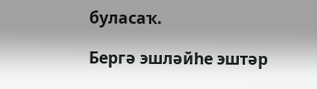буласаҡ.

Бергә эшләйһе эштәр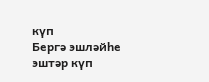күп
Бергә эшләйһе эштәр күп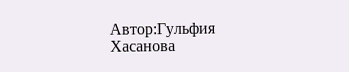Автор:Гульфия Хасанова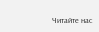Читайте нас